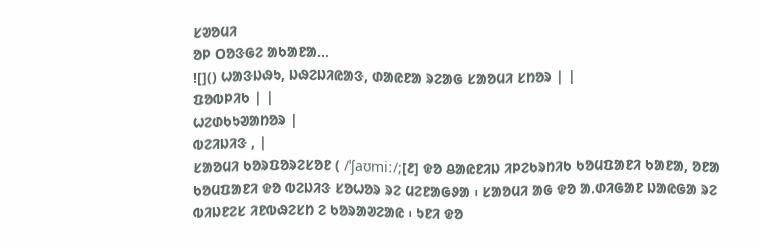ᱥᱣᱚᱢᱤ
ᱚᱞ ᱛᱚᱝᱜᱮ ᱟᱠᱟᱱᱟ...
![]() ᱦᱟᱝᱡᱷᱩ, ᱡᱷᱮᱡᱤᱭᱟᱝ, ᱰᱟᱭᱱᱟ ᱨᱮᱟᱜ ᱥᱟᱚᱢᱤ ᱥᱴᱚᱨ | |
ᱯᱚᱵᱞᱤᱠ | |
ᱦᱮᱰᱠᱩᱣᱟᱴᱚᱨ |
ᱵᱮᱤᱡᱤᱝ , |
ᱥᱟᱚᱢᱤ ᱠᱚᱨᱯᱚᱨᱮᱥᱚᱱ ( /ˈʃaʊmiː/;[᱒] ᱫᱚ ᱪᱟᱭᱱᱤᱡ ᱤᱞᱮᱠᱨᱴᱤᱠ ᱠᱚᱢᱯᱟᱱᱤ ᱠᱟᱱᱟ, ᱚᱱᱟ ᱠᱚᱢᱯᱟᱱᱤ ᱫᱚ ᱵᱮᱡᱤᱝ ᱥᱚᱦᱚᱨ ᱨᱮ ᱢᱮᱱᱟᱜᱽᱟ ᱾ ᱥᱟᱚᱢᱤ ᱟᱜ ᱫᱚ ᱟᱹᱰᱤᱜᱟᱱ ᱡᱟᱭᱜᱟ ᱨᱮ ᱵᱤᱡᱱᱮᱥ ᱤᱱᱵᱷᱮᱥᱴ ᱮ ᱠᱚᱨᱟᱣᱮᱟᱭ ᱾ ᱩᱱᱤ ᱫᱚ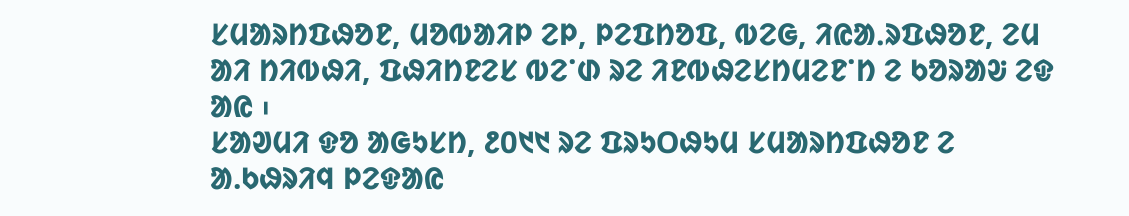ᱥᱢᱟᱨᱴᱯᱷᱚᱱ, ᱢᱚᱵᱟᱤᱞ ᱮᱞ, ᱞᱮᱯᱴᱚᱯ, ᱵᱮᱜ, ᱤᱭᱟᱹᱨᱯᱷᱚᱱ, ᱮᱢ ᱟᱤ ᱴᱤᱵᱷᱤ, ᱯᱷᱤᱴᱱᱮᱥ ᱵᱮᱸᱰ ᱨᱮ ᱤᱱᱵᱷᱮᱥᱴᱢᱮᱱᱸᱴ ᱮ ᱠᱚᱨᱟᱶ ᱮᱫ ᱟᱭ ᱾
ᱥᱟᱣᱢᱤ ᱫᱚ ᱟᱜᱩᱥᱴ, ᱒᱐᱑᱑ ᱨᱮ ᱯᱨᱩᱛᱷᱩᱢ ᱥᱢᱟᱨᱴᱯᱷᱚᱱ ᱮ ᱟ.ᱠᱷᱨᱤᱧ ᱞᱮᱫᱟᱭ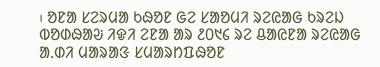᱾ ᱚᱱᱟ ᱥᱮᱨᱢᱟ ᱠᱷᱚᱱ ᱜᱮ ᱥᱟᱚᱢᱤ ᱨᱮᱭᱟᱜ ᱠᱨᱮᱡ ᱵᱚᱰᱷᱟᱶ ᱤᱫᱤ ᱮᱱᱟ ᱟᱨ ᱒᱐᱑᱔ ᱨᱮ ᱪᱟᱭᱱᱟ ᱨᱮᱭᱟᱜ ᱟᱹᱰᱤ ᱢᱟᱨᱟᱝ ᱥᱢᱟᱨᱴᱯᱷᱚᱱ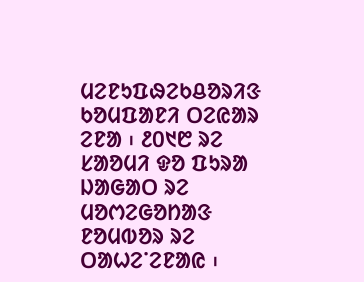ᱢᱮᱱᱩᱯᱷᱮᱠᱪᱚᱨᱤᱝ ᱠᱚᱢᱯᱟᱱᱤ ᱛᱮᱭᱟᱨ ᱮᱱᱟ ᱾ ᱒᱐᱑᱘ ᱨᱮ ᱥᱟᱚᱢᱤ ᱫᱚ ᱯᱩᱨᱟ ᱡᱟᱜᱟᱛ ᱨᱮ ᱢᱚᱬᱮᱜᱚᱴᱟᱝ ᱱᱚᱢᱵᱚᱨ ᱨᱮ ᱛᱟᱦᱮᱸᱮᱱᱟᱭ ᱾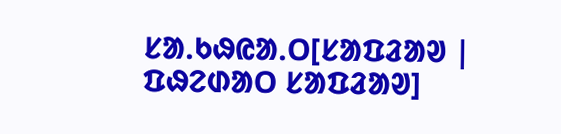ᱥᱟᱹᱠᱷᱭᱟᱹᱛ[ᱥᱟᱯᱲᱟᱣ | ᱯᱷᱮᱰᱟᱛ ᱥᱟᱯᱲᱟᱣ]